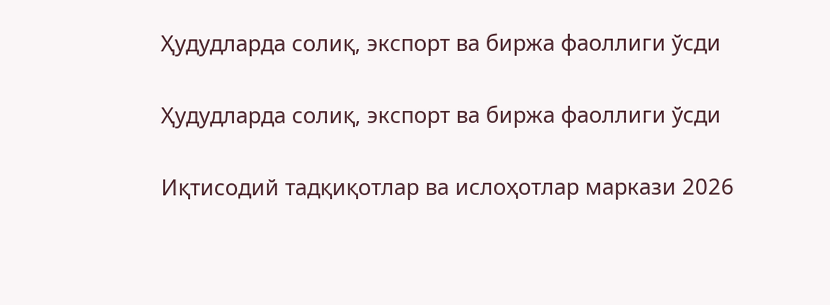Ҳудудларда солиқ, экспорт ва биржа фаоллиги ўсди

Ҳудудларда солиқ, экспорт ва биржа фаоллиги ўсди

Иқтисодий тадқиқотлар ва ислоҳотлар маркази 2026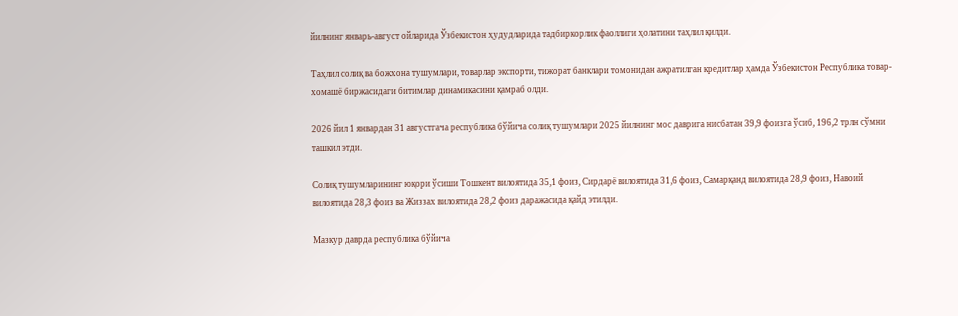йилнинг январь-август ойларида Ўзбекистон ҳудудларида тадбиркорлик фаоллиги ҳолатини таҳлил қилди.

Таҳлил солиқ ва божхона тушумлари, товарлар экспорти, тижорат банклари томонидан ажратилган кредитлар ҳамда Ўзбекистон Республика товар-хомашё биржасидаги битимлар динамикасини қамраб олди.

2026 йил 1 январдан 31 августгача республика бўйича солиқ тушумлари 2025 йилнинг мос даврига нисбатан 39,9 фоизга ўсиб, 196,2 трлн сўмни ташкил этди.

Солиқ тушумларининг юқори ўсиши Тошкент вилоятида 35,1 фоиз, Сирдарё вилоятида 31,6 фоиз, Самарқанд вилоятида 28,9 фоиз, Навоий вилоятида 28,3 фоиз ва Жиззах вилоятида 28,2 фоиз даражасида қайд этилди.

Мазкур даврда республика бўйича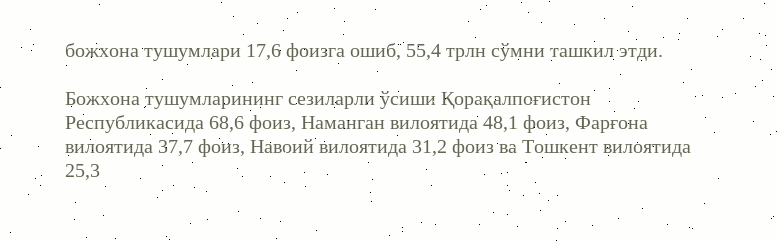божхона тушумлари 17,6 фоизга ошиб, 55,4 трлн сўмни ташкил этди.

Божхона тушумларининг сезиларли ўсиши Қорақалпоғистон Республикасида 68,6 фоиз, Наманган вилоятида 48,1 фоиз, Фарғона вилоятида 37,7 фоиз, Навоий вилоятида 31,2 фоиз ва Тошкент вилоятида 25,3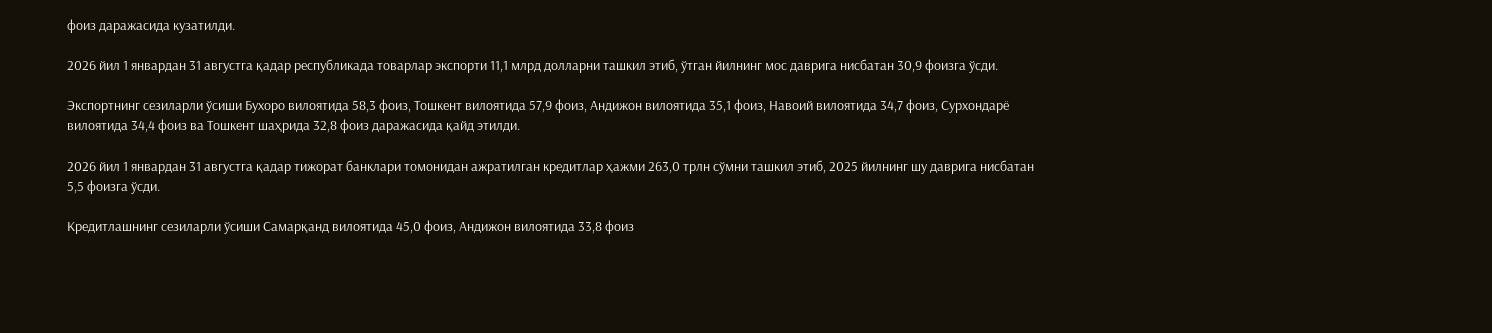фоиз даражасида кузатилди.

2026 йил 1 январдан 31 августга қадар республикада товарлар экспорти 11,1 млрд долларни ташкил этиб, ўтган йилнинг мос даврига нисбатан 30,9 фоизга ўсди.

Экспортнинг сезиларли ўсиши Бухоро вилоятида 58,3 фоиз, Тошкент вилоятида 57,9 фоиз, Андижон вилоятида 35,1 фоиз, Навоий вилоятида 34,7 фоиз, Сурхондарё вилоятида 34,4 фоиз ва Тошкент шаҳрида 32,8 фоиз даражасида қайд этилди.

2026 йил 1 январдан 31 августга қадар тижорат банклари томонидан ажратилган кредитлар ҳажми 263,0 трлн сўмни ташкил этиб, 2025 йилнинг шу даврига нисбатан 5,5 фоизга ўсди.

Кредитлашнинг сезиларли ўсиши Самарқанд вилоятида 45,0 фоиз, Андижон вилоятида 33,8 фоиз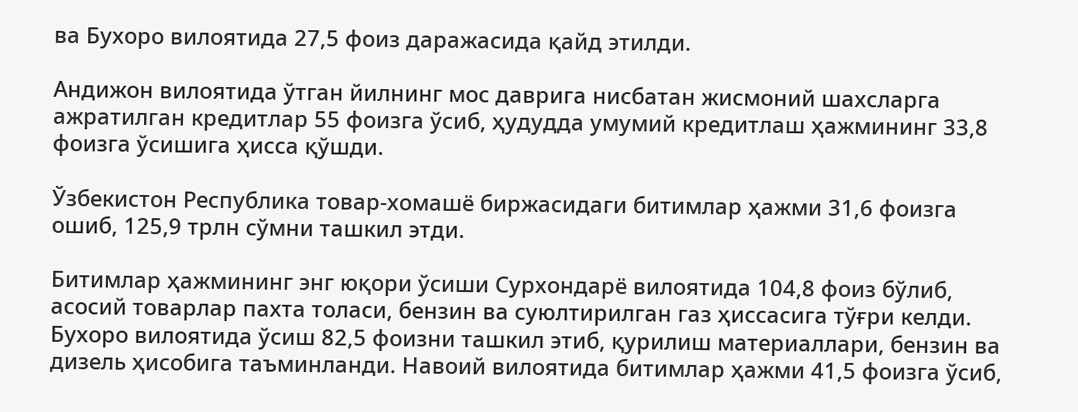ва Бухоро вилоятида 27,5 фоиз даражасида қайд этилди.

Андижон вилоятида ўтган йилнинг мос даврига нисбатан жисмоний шахсларга ажратилган кредитлар 55 фоизга ўсиб, ҳудудда умумий кредитлаш ҳажмининг 33,8 фоизга ўсишига ҳисса қўшди.

Ўзбекистон Республика товар-хомашё биржасидаги битимлар ҳажми 31,6 фоизга ошиб, 125,9 трлн сўмни ташкил этди.

Битимлар ҳажмининг энг юқори ўсиши Сурхондарё вилоятида 104,8 фоиз бўлиб, асосий товарлар пахта толаси, бензин ва суюлтирилган газ ҳиссасига тўғри келди. Бухоро вилоятида ўсиш 82,5 фоизни ташкил этиб, қурилиш материаллари, бензин ва дизель ҳисобига таъминланди. Навоий вилоятида битимлар ҳажми 41,5 фоизга ўсиб,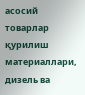асосий товарлар қурилиш материаллари, дизель ва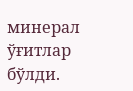минерал ўғитлар бўлди.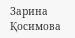Зарина Қосимова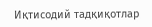Иқтисодий тадқиқотлар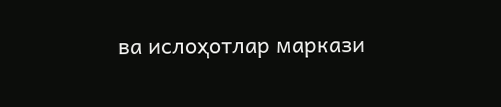ва ислоҳотлар маркази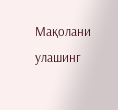Мақолани улашинг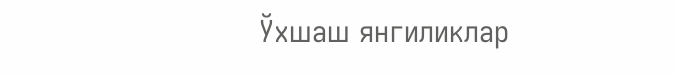Ўхшаш янгиликлар